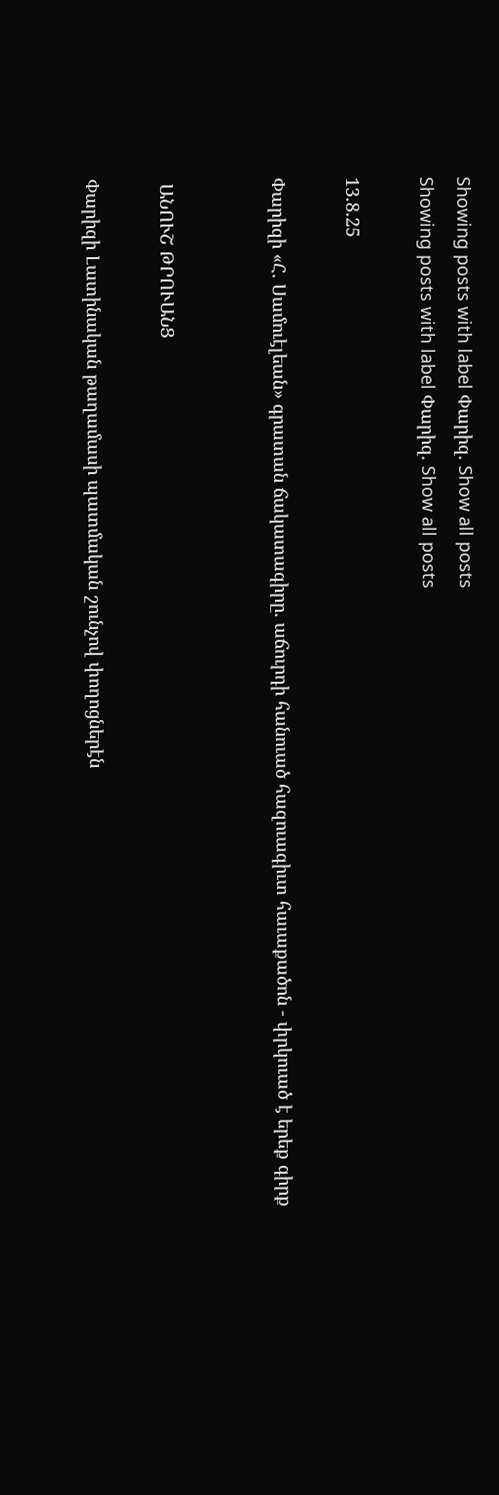Showing posts with label Փարիզ. Show all posts
Showing posts with label Փարիզ. Show all posts

13.8.25

Փարիզի «Հ. Սամուէլեան» գրատան ճակատագիրը. աճուրդի հանուած հազուագիւտ հաւաքածոն - փրկուած է երեք գիրք


 ԱՆՈՒՇ ԹՐՈՒԱՆՑ

Փարիզի Լատինական թաղամասի պատմական շունչով փողոցներէն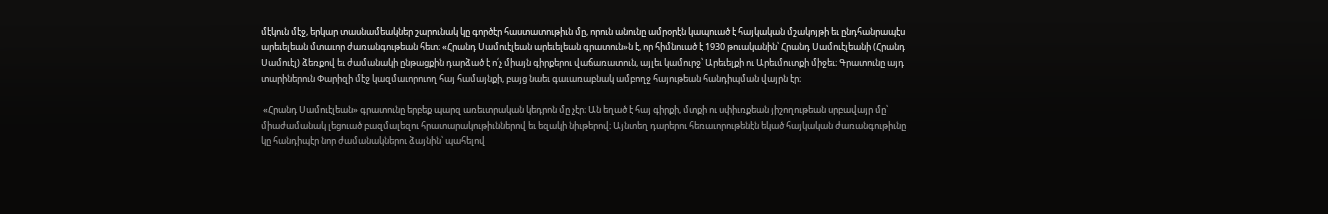մէկուն մէջ, երկար տասնամեակներ շարունակ կը գործէր հաստատութիւն մը, որուն անունը ամրօրէն կապուած է հայկական մշակոյթի եւ ընդհանրապէս արեւելեան մտաւոր ժառանգութեան հետ։ «Հրանդ Սամուէլեան արեւելեան գրատուն»ն է, որ հիմնուած է 1930 թուականին՝ Հրանդ Սամուէլեանի (Հրանդ Սամուէլ) ձեռքով եւ ժամանակի ընթացքին դարձած է ո՛չ միայն գիրքերու վաճառատուն, այլեւ կամուրջ՝ Արեւելքի ու Արեւմուտքի միջեւ։ Գրատունը այդ տարիներուն Փարիզի մէջ կազմաւորուող հայ համայնքի, բայց նաեւ գաւառաբնակ ամբողջ հայութեան հանդիպման վայրն էր։

 «Հրանդ Սամուէլեան» գրատունը երբեք պարզ առեւտրական կեդրոն մը չէր։ Ան եղած է հայ գիրքի, մտքի ու սփիւռքեան յիշողութեան սրբավայր մը՝ միաժամանակ լեցուած բազմալեզու հրատարակութիւններով եւ եզակի նիւթերով։ Այնտեղ դարերու հեռաւորութենէն եկած հայկական ժառանգութիւնը կը հանդիպէր նոր ժամանակներու ձայնին՝ պահելով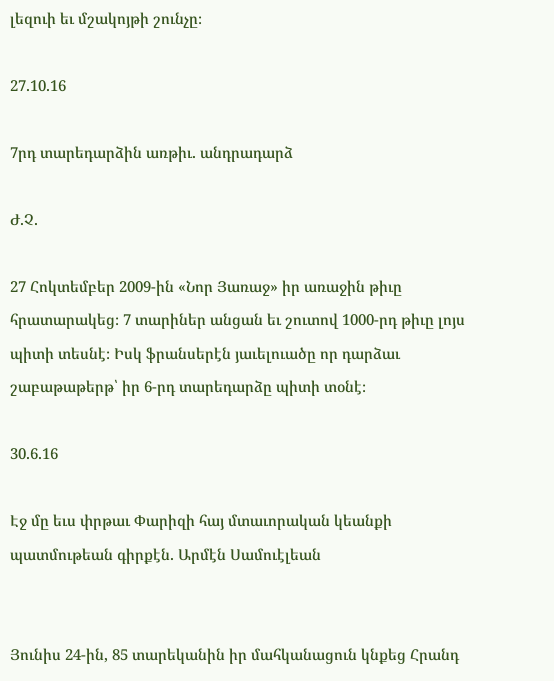լեզուի եւ մշակոյթի շունչը։

27.10.16

7րդ տարեդարձին առթիւ. անդրադարձ

Ժ.Չ.

27 Հոկտեմբեր 2009-ին «Նոր Յառաջ» իր առաջին թիւը հրատարակեց։ 7 տարիներ անցան եւ շուտով 1000-րդ թիւը լոյս պիտի տեսնէ։ Իսկ ֆրանսերէն յաւելուածը որ դարձաւ շաբաթաթերթ՝ իր 6-րդ տարեդարձը պիտի տօնէ։

30.6.16

Էջ մը եւս փրթաւ Փարիզի հայ մտաւորական կեանքի պատմութեան գիրքէն. Արմէն Սամուէլեան


Յունիս 24-ին, 85 տարեկանին իր մահկանացուն կնքեց Հրանդ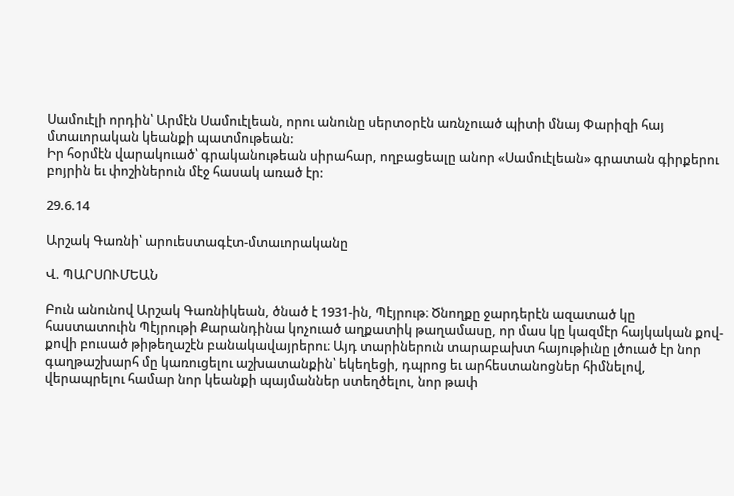Սամուէլի որդին՝ Արմէն Սամուէլեան, որու անունը սերտօրէն առնչուած պիտի մնայ Փարիզի հայ մտաւորական կեանքի պատմութեան:
Իր հօրմէն վարակուած՝ գրականութեան սիրահար, ողբացեալը անոր «Սամուէլեան» գրատան գիրքերու բոյրին եւ փոշիներուն մէջ հասակ առած էր:

29.6.14

Արշակ Գառնի՝ արուեստագէտ-մտաւորականը

Վ. ՊԱՐՍՈՒՄԵԱՆ

Բուն անունով Արշակ Գառնիկեան, ծնած է 1931-ին, Պէյրութ։ Ծնողքը ջարդերէն ազատած կը հաստատուին Պէյրութի Քարանդինա կոչուած աղքատիկ թաղամասը, որ մաս կը կազմէր հայկական քով-քովի բուսած թիթեղաշէն բանակավայրերու։ Այդ տարիներուն տարաբախտ հայութիւնը լծուած էր նոր գաղթաշխարհ մը կառուցելու աշխատանքին՝ եկեղեցի, դպրոց եւ արհեստանոցներ հիմնելով, վերապրելու համար նոր կեանքի պայմաններ ստեղծելու, նոր թափ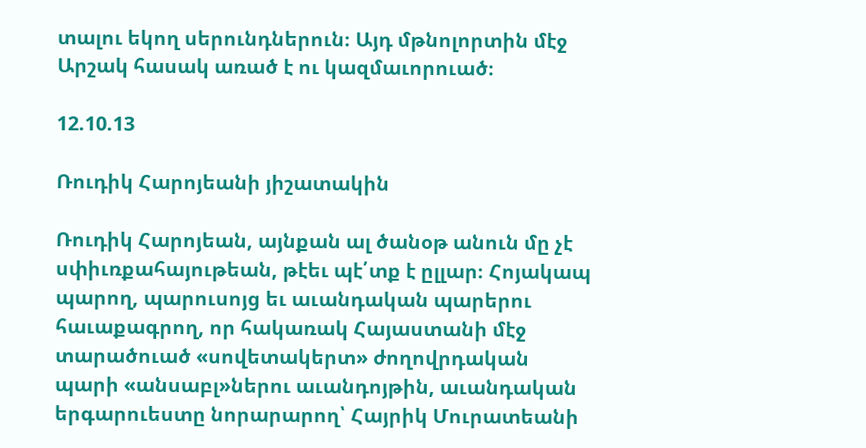տալու եկող սերունդներուն։ Այդ մթնոլորտին մէջ Արշակ հասակ առած է ու կազմաւորուած։

12.10.13

Ռուդիկ Հարոյեանի յիշատակին

Ռուդիկ Հարոյեան, այնքան ալ ծանօթ անուն մը չէ սփիւռքահայութեան, թէեւ պէ՛տք է ըլլար։ Հոյակապ պարող, պարուսոյց եւ աւանդական պարերու հաւաքագրող, որ հակառակ Հայաստանի մէջ տարածուած «սովետակերտ» ժողովրդական պարի «անսաբլ»ներու աւանդոյթին, աւանդական երգարուեստը նորարարող՝ Հայրիկ Մուրատեանի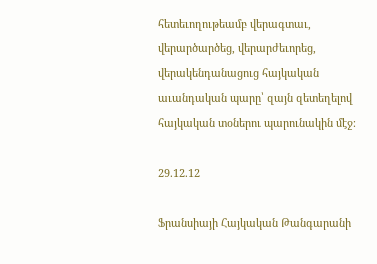հետեւողութեամբ վերագտաւ, վերարծարծեց, վերարժեւորեց, վերակենդանացուց հայկական աւանդական պարը՝ զայն զետեղելով հայկական տօներու պարունակին մէջ։

29.12.12

Ֆրանսիայի Հայկական Թանգարանի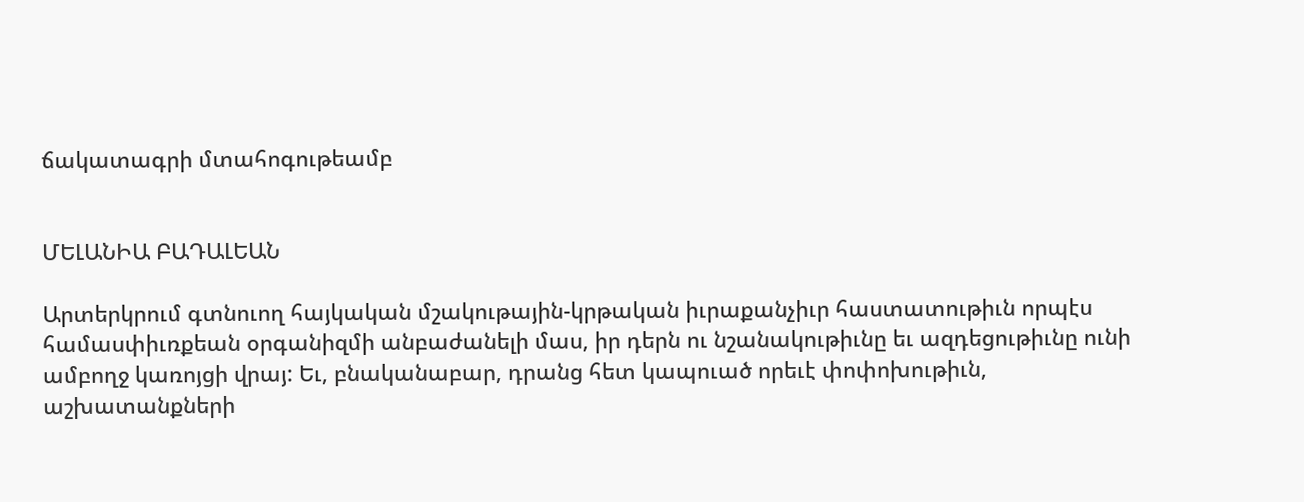ճակատագրի մտահոգութեամբ


ՄԵԼԱՆԻԱ ԲԱԴԱԼԵԱՆ

Արտերկրում գտնուող հայկական մշակութային-կրթական իւրաքանչիւր հաստատութիւն որպէս համասփիւռքեան օրգանիզմի անբաժանելի մաս, իր դերն ու նշանակութիւնը եւ ազդեցութիւնը ունի ամբողջ կառոյցի վրայ: Եւ, բնականաբար, դրանց հետ կապուած որեւէ փոփոխութիւն, աշխատանքների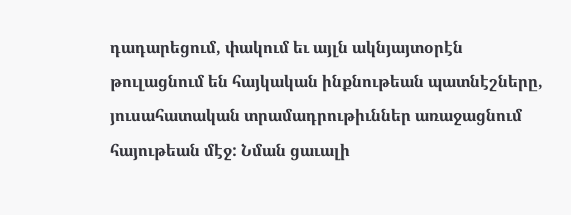դադարեցում, փակում եւ այլն ակնյայտօրէն թուլացնում են հայկական ինքնութեան պատնէշները, յուսահատական տրամադրութիւններ առաջացնում հայութեան մէջ: Նման ցաւալի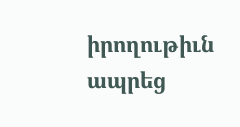իրողութիւն ապրեց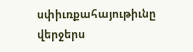սփիւռքահայութիւնը վերջերս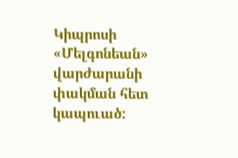Կիպրոսի «Մելգոնեան» վարժարանի փակման հետ կապուած: